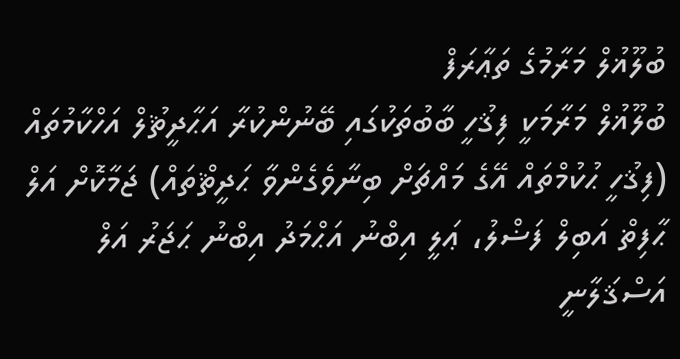ބުލޫޣުލް މަރާމުގެ ތަޢާރަފް
ބުލޫޣުލް މަރާމަކީ ފިޤުހީ ބާބުތަކުގައި ބޭނުންކުރާ އަޙާދީޘުލް އަހްކާމުތައް (ފިޤުހީ ޙުކުމްތައް އޭގެ މައްޗަށް ބިނާވެގެންވާ ޙަދީޘްތައް) ޖަމާކޮށް އަލް ޙާފިޡް އަބިލް ފަޟްލު، ޢަލީ އިބްނު އަޙްމަދު އިބްނު ޙަޖަރު އަލް އަސްޤަލާނީ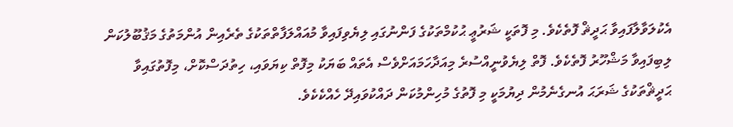އެކުލަވާލާފައިވާ ޙަދީޘް ފޮތެކެވެ. މި ފޮތަކީ ޝަރުޢީ ޙުކުމްތަކުގެ ފަންނުގައި ލިޔެވިފައިވާ މުއައްލަފާތްތަކުގެ ތެރެއިން އުންމަތުގެ މަޤުބޫލުކަން ލިބިފައިވާ މަޝްހޫރު ފޮތެކެވެ. ފޮތް ލިޔެވުނީއްސުރެ މިއަދާހަމައަށްވެސް އެތައް ބަޔަކު މިފޮތް ކިޔަވައި، ހިތުދަސްކޮށް، މިފޮތުގައިވާ ޙަދީޘްތަކުގެ ޝަރަޙަ އުނގެނެމުން ދިޔުމަކީ މި ފޮތުގެ މުހިންމުކަން ދައްކުވައިދޭ ހެއްކެކެވެ.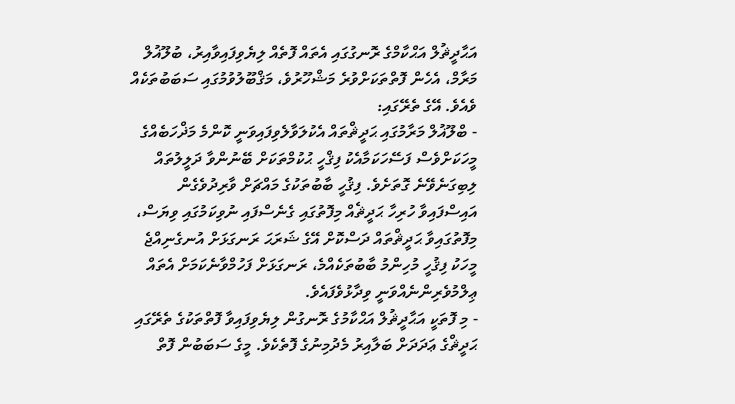އަޙާދީޘުލް އަޙްކާމްގެ ރޮނގުގައި އެތައް ފޮތެއް ލިޔެވިފައިވާއިރު، ބުލޫޣުލް މަރާމް، އެހެން ފޮތްތަކަށްވުރެ މަޝްހޫރުވެ، މަޤްބޫލުވުމުގައި ސަބަބުތަކެއް ވެއެވެ. އޭގެ ތެރޭގައި:
- ބްލޫޣުލް މަރާމުގައި ޙަދީޘްތައް އެކުލަވާލެވިފައިވަނީ ކޮންމެ މަޛްހަބެއްގެ މީހަކަށްވެސް ފަސޭހަކަމާއެކު ފިޤްހީ ޙުކުމްތަކަށް ބޭނުންވާ ދަލީލުތައް ލިބިގަނެވޭނެ ގޮތަށެވެ. ފިޤުހީ ބާބުތަކުގެ މައްޗަށް ވާރިދުވެގެން އައިސްފައިވާ ހުރިހާ ޙަދީޘެއް މިފޮތުގައި ގެނެސްފައި ނުވިކަމުގައި ވިޔަސް، މިފޮތުގައިވާ ޙަދީޘްތައް ދަސްކޮށް އޭގެ ޝަރަޙަ ރަނގަޅަށް އުނގެނިއްޖެ މީހަކު ފިޤުހީ މުހިންމު ބާބުތަކެއްމެ، ރަނގަޅަށް ފަހުމްވާނެކަމަށް އެތައް ޢިލްމުވެރިންނެއްވަނީ ވިދާޅުވެފައެވެ.
- މި ފޮތަކީ އަޙާދީޘުލް އަޙްކާމުގެ ރޮނގުން ލިޔެވިފައިވާ ފޮތްތަކުގެ ތެރޭގައި ޙަދީޘްގެ ޢަދަދަށް ބަލާއިރު މެދުމިނުގެ ފޮތެކެވެ. މީގެ ސަބަބުން ފޮތް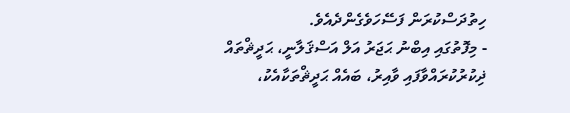ހިތުދަސްކުރަން ފަސޭހަވެގެންދެއެވެ.
- މިފޮތުގައި އިބްނު ޙަޖަރު އަލް އަސްޤަލާނީ، ޙަދީޘްތައް ޛިކުރުކުރައްވާފައި ވާއިރު، ބައެއް ޙަދީޘްތަކާއެކު،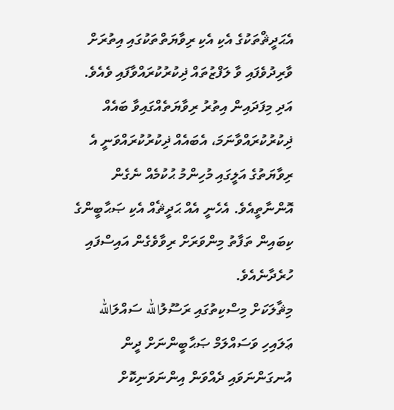އެޙަދީޘްތަކުގެ އެކި އެކި ރިވާޔަތްތަކުގައި އިތުރަށް ވާރިދުވެފައި ވާ ލަފްޒުތައް ޛިކުރުކުރައްވާފައި ވެއެވެ. އަދި މިފަދައިން އިތުރު ރިވާޔަތެއްގައިވާ ބައެއް ޛިކުރުކުރައްވާނަމަ، އެބައެއް ޛިކުރުކުރައްވަނީ އެ ރިވާޔަތުގެ އަލީގައި މުހިންމު ޙުކުމެއް ނެގެން އޮންނާތީއެވެ. އެހެނީ އެއް ޙަދީޘެއް އެކި ޞަޙާބީންގެ ކިބައިން ތަފާތު މިންވަރަށް ރިވާވެގެން އައިސްފައި ހުރެދާނެއެވެ.
މިޘާލަކަށް މިސްކިތުގައި ރަސޫލުالله ސައްލަالله ޢަލައިހި ވަސައްލަމް ޞަޙާބީންނަށް ދީން އުނގަންނަވައި ދެއްވަން އިންނަވަނިކޮށް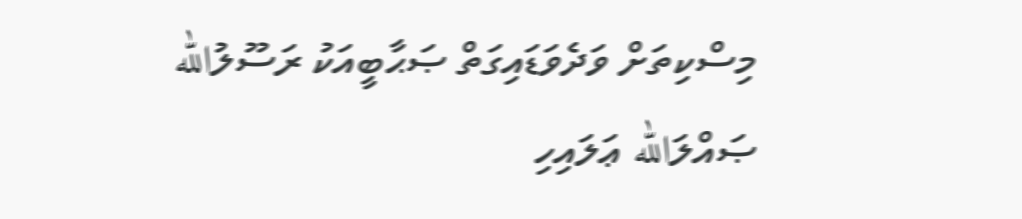މިސްކިތަށް ވަދެވަޑައިގަތް ޞަޙާބީއަކު ރަސޫލުالله ޞައްލަالله ޢަލައިހި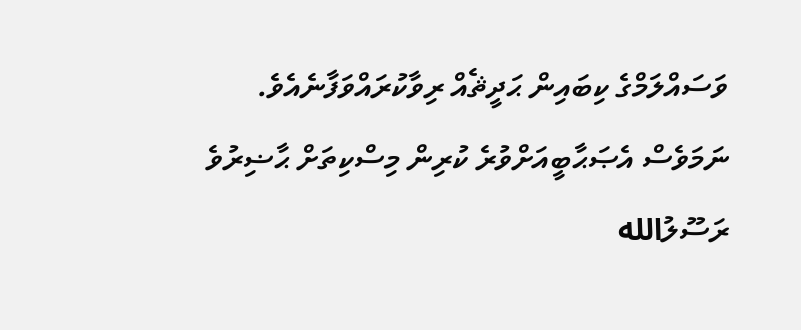ވަސައްލަމްގެ ކިބައިން ޙަދީޘެއް ރިވާކުރައްވަފާނެއެވެ. ނަމަވެސް އެޞަޙާބީއަށްވުރެ ކުރިން މިސްކިތަށް ޙާޟިރުވެ ރަސޫލުالله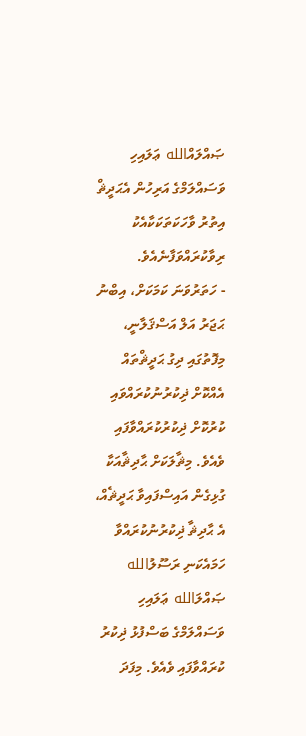ޞައްލައްالله ޢަލައިހި ވަސައްލަމްގެ އަރިހުން އެޙަދީޘް އިތުރު ވާހަކަތަކަކާއެކު ރިވާކުރައްވަފާނެއެވެ.
- ހަތަރުވަނަ ކަމަކަށް، އިބްނު ޙަޖަރު އަލް އަސްޤަލާނީ، މިފޮތުގައި ދިގު ޙަދީޘްތައް އެއްކޮށް ޛިކުރުނުކުރައްވައި ކުރުކޮށް ޛިކުރުކުރައްވާފައި ވެއެވެ. މިޘާލަކަށް ޙާދިޘާއަކާ ގުޅިގެން އައިސްފައިވާ ޙަދީޘެއް، އެ ޙާދިޘާ ޛިކުރުނުކުރައްވާ ހަމައެކަނި ރަސޫލުالله ޞައްލަالله ޢަލައިހި ވަސައްލަމްގެ ބަސްފުޅު ޛިކުރު ކުރައްވާފައި ވެއެވެ. މިފަދަ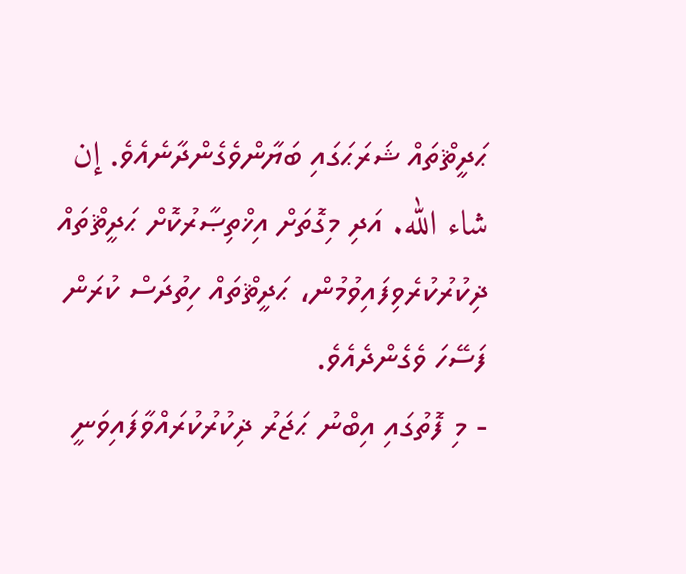ޙަދީޘްތައް ޝަރަޙަގައި ބަޔާންވެގެންދާނެއެވެ. إن شاء الله. އަދި މިގޮތަށް އިޚްތިޞާރުކޮށް ޙަދީޘްތައް ޛިކުރުކުރެވިފައިވުމުން، ޙަދީޘްތައް ހިތުދަސް ކުރަން ފަސޭހަ ވެގެންދެއެވެ.
- މި ފޮތުގައި އިބްނު ޙަޖަރު ޛިކުރުކުރައްވާފައިވަނީ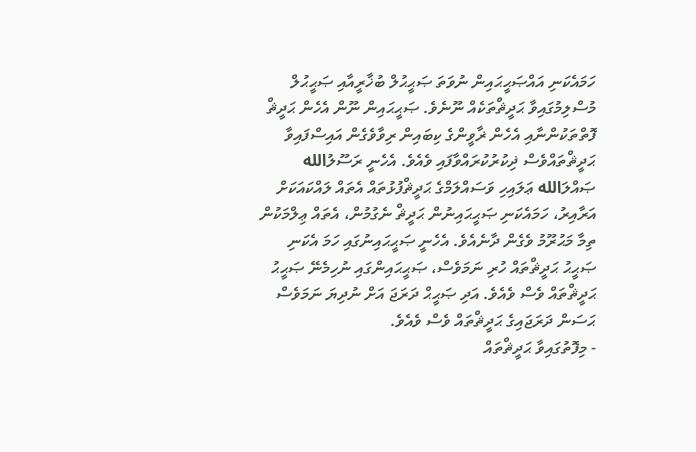ހަމައެކަނި އައްޞަޙީޙައިން ނުވަތަ ޞަޙީޙުލް ބުޚާރީއާއި ޞަޙީޙުލް މުސްލިމުގައިވާ ޙަދީޘްތަކެއް ނޫނެވެ. ޞަޙީޙައިން ނޫން އެހެން ޙަދީޘް ފޮތްތަކުންނާއި އެހެން ޜާވީންގެ ކިބައިން ރިވާވެގެން އައިސްފައިވާ ޙަދީޘްތައްވެސް ޛިކުރުކުރައްވާފައި ވެއެވެ. އެހެނީ ރަސޫލުالله ޞައްލަالله ޢަލައިހި ވަސައްލަމްގެ ޙަދީޘްފުޅުތައް އެތައް ލައްކައަކަށް އަރާއިރު، ހަމައެކަނި ޞަޙީޙައިނުން ޙަދީޘް ނެގުމުން، އެތައް ޢިލްމަކުން ތިމާ މަޙުރޫމު ވެގެން ދާނެއެވެ. އެހެނީ ޞަޙީޙައިނުގައި ހަމަ އެކަނި ޞަޙީޙު ޙަދީޘްތައް ހުރި ނަމަވެސް، ޞަޙީޙައިންގައި ނުހިމެނޭ ޞަޙީޙު ޙަދީޘްތައް ވެސް ވެއެވެ. އަދި ޞަޙީޙް ދަރަޖަ އަށް ނުދިޔަ ނަމަވެސް ޙަސަން ދަރަޖައިގެ ޙަދީޘްތައް ވެސް ވެއެވެ.
- މިފޮތުގައިވާ ޙަދީޘްތައް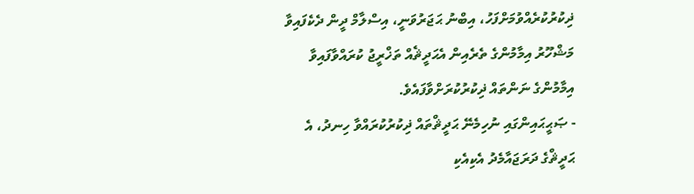ޛިކުރުކުރެއްވުމަށްފަހު، އިބްނު ޙަޖަރުވަނީ، އިސްލާމް ދީން ދެކެފައިވާ މަޝްހޫރު އިމާމުންގެ ތެރެއިން އެޙަދީޘެއް ތަޚްރީޖު ކުރައްވާފައިވާ އިމާމުންގެ ނަންތައް ޛިކުރުކުރަށްވާފައެވެ.
- ޞަޙީޙައިންގައި ނުހިމެނޭ ޙަދީޘްތައް ޛިކުރުކުރައްވާ ހިނދު، އެ ޙަދީޘްގެ ދަރަޖައާމެދު އެކިއެކި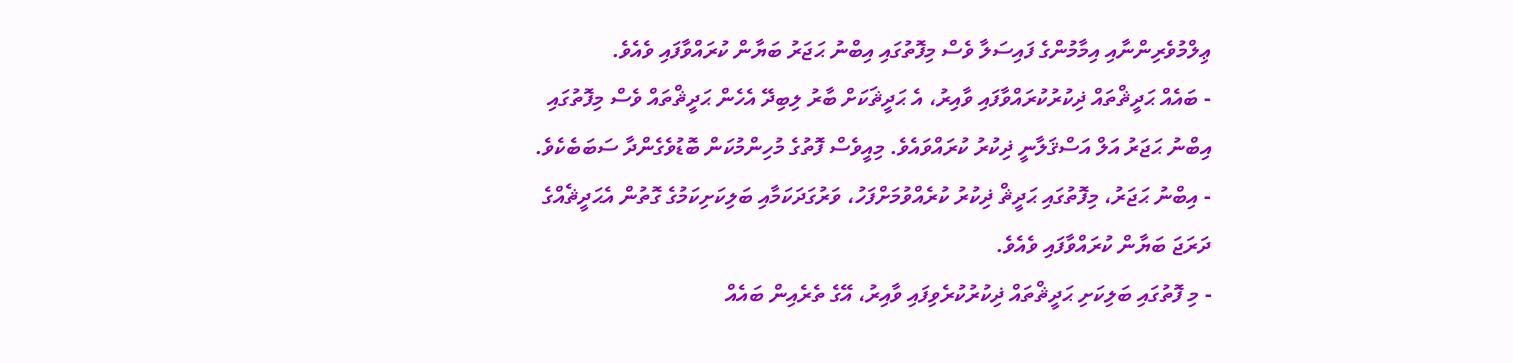ޢިލްމުވެރިންނާއި އިމާމުންގެ ފައިސަލާ ވެސް މިފޮތުގައި އިބްނު ޙަޖަރު ބަޔާން ކުރައްވާފައި ވެއެވެ.
- ބައެއް ޙަދީޘްތައް ޛިކުރުކުރައްވާފައި ވާއިރު، އެ ޙަދީޘަކަށް ބާރު ލިބިދޭ އެހެން ޙަދީޘްތައް ވެސް މިފޮތުގައި އިބްނު ޙަޖަރު އަލް އަސްޤަލާނީ ޛިކުރު ކުރައްވައެވެ. މިއީވެސް ފޮތުގެ މުހިންމުކަން ބޮޑުވެގެންދާ ސަބަބެކެވެ.
- އިބްނު ޙަޖަރު، މިފޮތުގައި ޙަދީޘް ޛިކުރު ކުރެއްވުމަށްފަހު، ވަރުގަދަކަމާއި ބަލިކަށިކަމުގެ ގޮތުން އެޙަދީޘެއްގެ ދަރަޖަ ބަޔާން ކުރައްވާފައި ވެއެވެ.
- މި ފޮތުގައި ބަލިކަށި ޙަދީޘްތައް ޛިކުރުކުރެވިފައި ވާއިރު، އޭގެ ތެރެއިން ބައެއް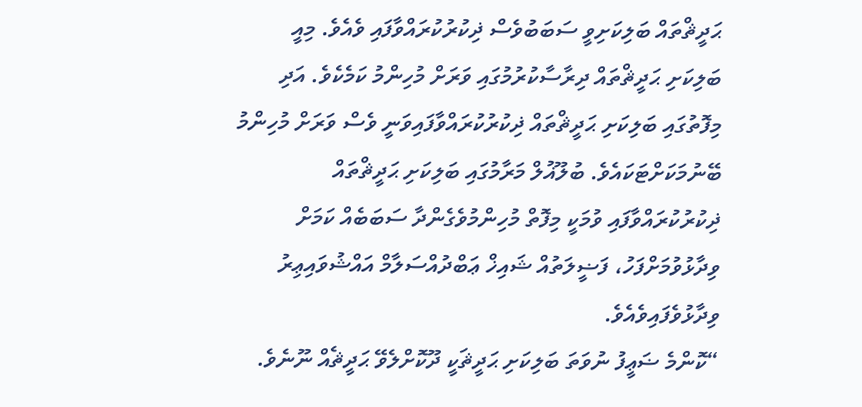ޙަދީޘްތައް ބަލިކަށިވީ ސަބަބުވެސް ޛިކުރުކުރައްވާފައި ވެއެވެ. މިއީ ބަލިކަށި ޙަދީޘްތައް ދިރާސާކުރުމުގައި ވަރަށް މުހިންމު ކަމެކެވެ. އަދި މިފޮތުގައި ބަލިކަށި ޙަދީޘްތައް ޛިކުރުކުރައްވާފައިވަނީ ވެސް ވަރަށް މުހިންމު ބޭނުމަކަށްޓަކައެވެ. ބުލޫޣުލް މަރާމުގައި ބަލިކަށި ޙަދީޘްތައް ޛިކުރުކުރައްވާފައި ވުމަކީ މިފޮތް މުހިންމުވެގެންދާ ސަބަބެއް ކަމަށް ވިދާޅުވުމަށްފަހު، ފަޟީލަތުއް ޝައިޚް ޢަބްދުއްސަލާމް އައްޝުވައިޢިރު ވިދާޅުވެފައިވެއެވެ.
“ކޮންމެ ޟަޢީފު ނުވަތަ ބަލިކަށި ޙަދީޘަކީ ދޫކޮށްލެވޭ ޙަދީޘެއް ނޫނެވެ.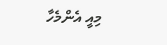މިއީ އެންމެހާ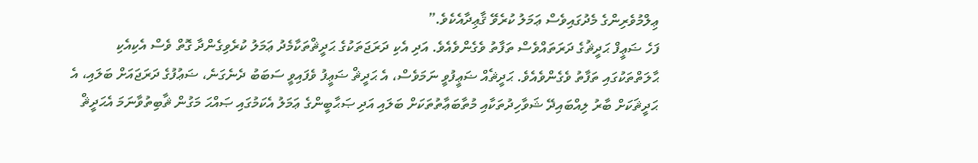ޢިލްމުވެރިންގެ މެދުގައިވެސް ޢަމަލު ކުރެވޭ ޤާޢިދާއެކެވެ.”
ފަހެ ޟަޢީފް ޙަދީޘުގެ ދަރަތައްވެސް ތަފާތު ވެގެންވެއެވެ. އަދި އެކި ދަރަޖަތަކުގެ ޙަދީޘްތަކާމެދު ޢަމަލު ކުރެވިގެންދާ ގޮތް ވެސް އެކިއެކި ޙާލަތްތަކުގައި ތަފާތު ވެގެންވެއެވެ. ޙަދީޘެއް ޟަޢީފުވީ ނަމަވެސް، އެ ޙަދީޘް ޟަޢީފު ވެފައިވީ ސަބަބު ދެނެގަނެ، ޟަޢުފުގެ ދަރަޖައަށް ބަލައި، އެ ޙަދީޘަކަށް ބާރު ލިއްބައިދޭ ޝަވާހިދުތަކާއި މުތާބަޢާތުތަކަށް ބަލައި އަދި ޞަޙާބީންގެ ޢަމަލު އެކަމުގައި ޞައްޙަ މަގުން ޘާބިތުވާނަމަ އެޙަދީޘް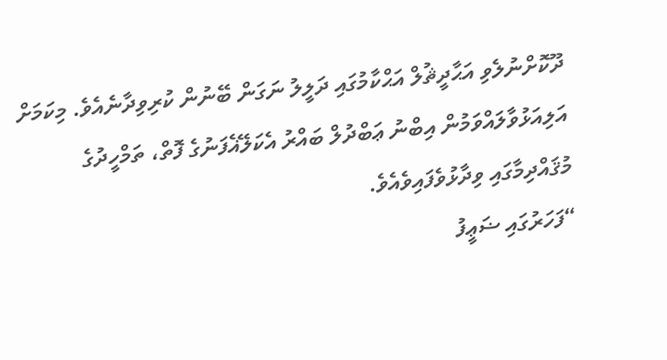ދޫކޮށްނުލެވި އަޙާދީޘުލް އަޙްކާމުގައި ދަލީލު ނަގަން ބޭނުން ކުރިވިދާނެއެވެ. މިކަމަށް އަލިއަޅުވާލައްވަމުން އިބްނު ޢަބްދުލް ބައްރު އެކަލޭޣެފަނުގެ ފޮތް، ތަމްހީދުގެ މުޤައްދިމާގައި ވިދާޅުވެފައިވެއެވެ.
“ފަހަރުގައި ޟަޢީފު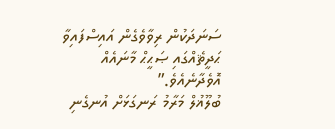ސަނަދަކުން ރިވާވެގެން އައިސްފައިވާ ޙަދީޘެއްގައި ޞަޙީޙް މާނައެއް އޮވެދާނެއެވެ.”
ބުލޫޣުލް މަރާމު ރަނގަޅަށް އުނގެނި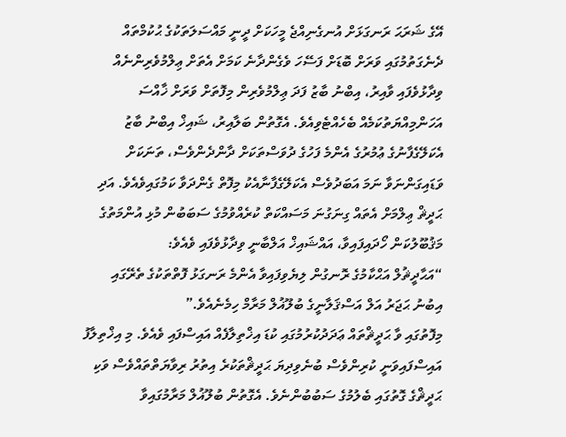އޭގެ ޝަރަޙަ ރަނގަޅަށް އުނގެނިއްޖެ މީހަކަށް ދީނީ މައްސަލަތަކުގެ ޙުކުމްތައް ދެނެގަތުމުގައި ވަރަށް ބޮޑަށް ފަސޭހަ ވެގެންދާނެ ކަމަށް އެތަށް ޢިލްމުވެރިންނެއް ވިދާޅުވެފައި ވާއިރު، އިބްނު ބާޒު ފަދަ ޢިލްމުވެރިން މިފޮތަށް ވަރަށް ޚާއްސަ އަހަންމިއްޔަތުކަމެއް ބެހެއްޓެވިއެވެ. އެގޮތުން ބަލާއިރު، ޝައިޚް އިބްނު ބާޒު އެކަލޭގެފާނުގެ ޢުމުރުގެ އެންމެ ފަހުގެ ދުވަސްތަކަށް ދާންދެންވެސް، ތަނަކަށް ވަޑައިގަންނަވާ ނަމަ އަބަދުވެސް އެކަލޭގެފާނާއެކު މިފޮތް ގެންދަވާ ކަމުގައިވެއެވެ. އަދި ޙަދީޘް ޢިލްމަށް އެތައް ގިނަގުނަ މަސައްކަތް ކުރެއްވުމުގެ ސަބަބުން މުޅި އުންމަތުގެ މަޤުބޫލުކަން ހޯދައިފައިވާ، އައްޝައިޚް އަލްބާނީ ވިދާޅުވެފައި ވެއެވެ:
“އަޙާދީޘުލް އަޙްކާމުގެ ރޮނގުން ލިޔެވިފައިވާ އެންމެ ރަނގަޅު ފޮތްތަކުގެ ތެރޭގައި އިބުނު ޙަޖަރު އަލް އަސްޤަލާނީގެ ބުލޫޣުލް މަރާމް ހިމެނެއެވެ.”
މިފޮތުގައި ވާ ޙަދީޘްތައް ޢަދަދުކުރުމުގައި ކުޑަ އިޚްތިލާފެއް އައިސްފައި ވެއެވެ. މި އިޚްތިލާފު އައިސްފައިވަނީ ކުރިންވެސް ބުނެވިދިޔަ ޙަދީޘްތަކުރެ އިތުރު ރިވާޔަތްތައްވެސް ވަކި ޙަދީޘްގެ ގޮތުގައި ބެލުމުގެ ސަބުބުންނެވެ. އެގޮތުން ބުލޫޣުލް މަރާމުގައިވާ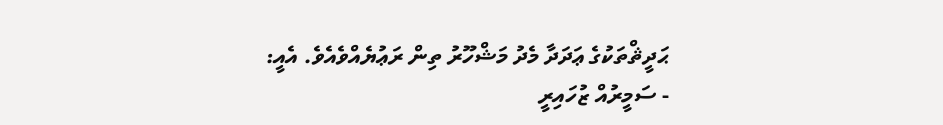ޙަދީޘްތަކުގެ ޢަދަދާ މެދު މަޝްހޫރު ތިން ރަޢުޔެއްވެއެވެ. އެއީ:
- ސަމީރުއް ޒުހައިރީ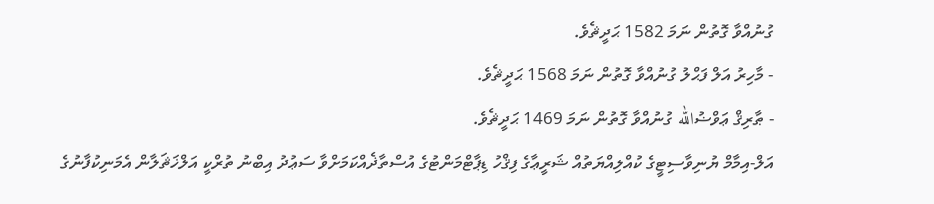ގުނުއްވާ ގޮތުން ނަމަ 1582 ޙަދީޘެވެ.
- މާހިރު އަލް ފަޙްލު ގުނުއްވާ ގޮތުން ނަމަ 1568 ޙަދީޘެވެ.
- ޠާރިޤް ޢަވްޟުالله ގުނުއްވާ ގޮތުން ނަމަ 1469 ޙަދީޘެވެ.
އަލް-އިމާމް ޔުނިވާސިޓީގެ ކުއްލިއްޔަތުއް ޝަރީޢާގެ ފިޤްހު ޑިޕާޓްމަންޓުގެ އުސްތާޛެއްކަމަށްވާ ސަޢުދު އިބްނު ތުރްކީ އަލްޚަޘަލާން އެމަނިކުފާނުގެ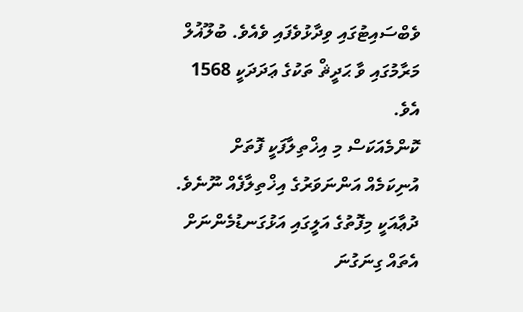ވެބްސައިޓުގައި ވިދާޅުވެފައި ވެއެވެ. ބުލޫޣުލް މަރާމުގައި ވާ ޙަދީޘް ތަކުގެ ޢަދަދަކީ 1568 އެވެ.
ކޮންމެއަކަސް މި އިޚްތިލާފަކީ ފޮތަށް އުނިކަމެއް އަންނަވަރުގެ އިޚްތިލާފެއް ނޫނެވެ.
ދުޢާއަކީ މިފޮތުގެ އަލީގައި އަޅުގަނޑުމެންނަށް އެތައް ގިނަގުނަ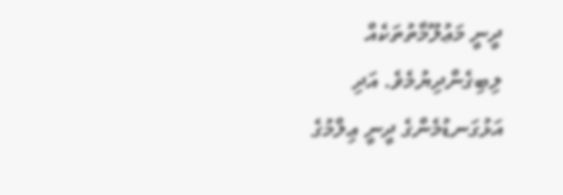ދީނީ މަޢުލޫމާތުތަކެއް ލިބިގެންދިޔުމެވެ. އަދި އަޅުގަނޑުމެންގެ ދީނީ ޢިލްމުގެ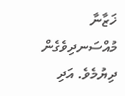ޚަޒާނާ މުއްސަނދިވެގެން ދިޔުމެވެ. އަދި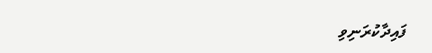ފައިދާކުރަނިވި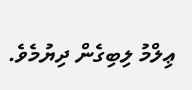ޢިލްމު ލިބިގެން ދިޔުމެވެ.